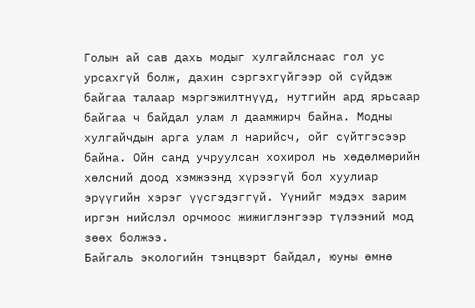Голын ай сав дахь модыг хулгайлснаас гол ус урсахгүй болж, дахин сэргэхгүйгээр ой сүйдэж байгаа талаар мэргэжилтнүүд, нутгийн ард ярьсаар байгаа ч байдал улам л даамжирч байна. Модны хулгайчдын арга улам л нарийсч, ойг сүйтгэсээр байна. Ойн санд учруулсан хохирол нь хөдөлмөрийн хөлсний доод хэмжээнд хүрээгүй бол хуулиар эрүүгийн хэрэг үүсгэдэггүй. Үүнийг мэдэх зарим иргэн нийслэл орчмоос жижиглэнгээр түлээний мод зөөх болжээ.
Байгаль экологийн тэнцвэрт байдал, юуны өмнө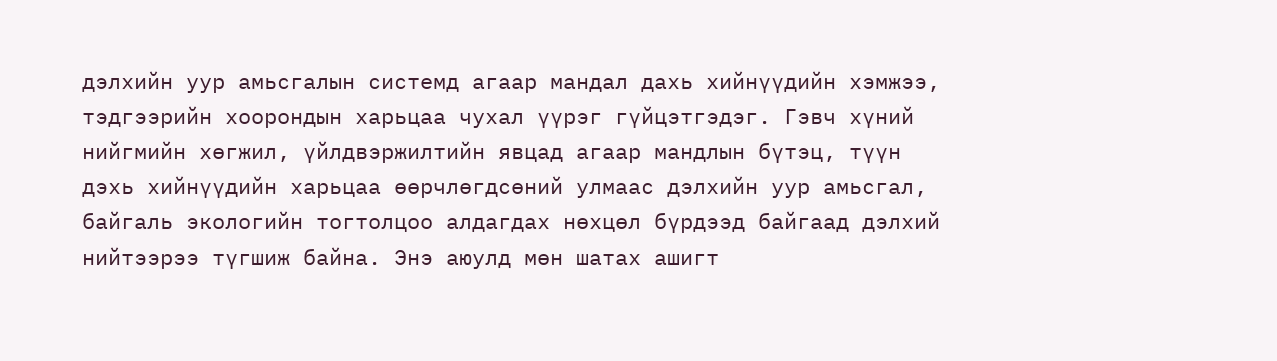дэлхийн уур амьсгалын системд агаар мандал дахь хийнүүдийн хэмжээ, тэдгээрийн хоорондын харьцаа чухал үүрэг гүйцэтгэдэг. Гэвч хүний нийгмийн хөгжил, үйлдвэржилтийн явцад агаар мандлын бүтэц, түүн дэхь хийнүүдийн харьцаа өөрчлөгдсөний улмаас дэлхийн уур амьсгал, байгаль экологийн тогтолцоо алдагдах нөхцөл бүрдээд байгаад дэлхий нийтээрээ түгшиж байна. Энэ аюулд мөн шатах ашигт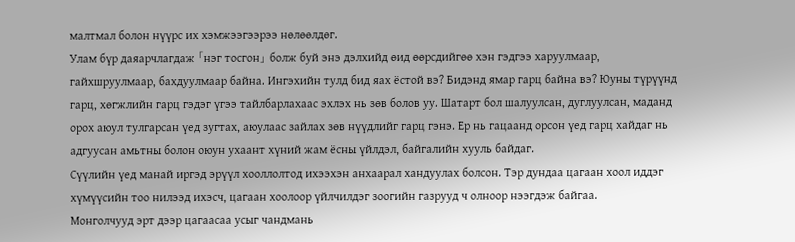малтмал болон нүүрс их хэмжээгээрээ нөлөөлдөг.
Улам бүр даяарчлагдаж 「нэг тосгон」 болж буй энэ дэлхийд өид өөрсдийгөө хэн гэдгээ харуулмаар, гайхшруулмаар, бахдуулмаар байна. Ингэхийн тулд бид яах ёстой вэ? Бидэнд ямар гарц байна вэ? Юуны түрүүнд гарц, хөгжлийн гарц гэдэг үгээ тайлбарлахаас эхлэх нь зөв болов уу. Шатарт бол шалуулсан, дуглуулсан, маданд орох аюул тулгарсан үед зугтах, аюулаас зайлах зөв нүүдлийг гарц гэнэ. Ер нь гацаанд орсон үед гарц хайдаг нь адгуусан амьтны болон оюун ухаант хүний жам ёсны үйлдэл, байгалийн хууль байдаг.
Сүүлийн үед манай иргэд эрүүл хооллолтод ихээхэн анхаарал хандуулах болсон. Тэр дундаа цагаан хоол иддэг хүмүүсийн тоо нилээд ихэсч, цагаан хоолоор үйлчилдэг зоогийн газрууд ч олноор нээгдэж байгаа.
Монголчууд эрт дээр цагаасаа усыг чандмань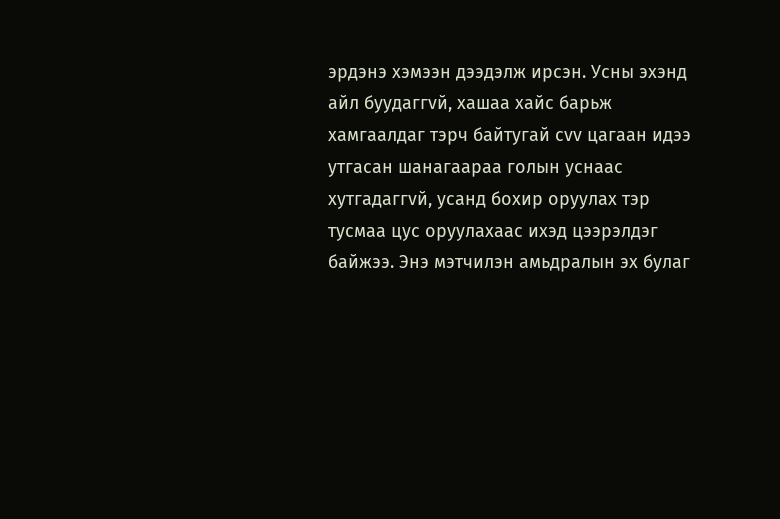эрдэнэ хэмээн дээдэлж ирсэн. Усны эхэнд айл буудаггvй, хашаа хайс барьж хамгаалдаг тэрч байтугай сvv цагаан идээ утгасан шанагаараа голын уснаас хутгадаггvй, усанд бохир оруулах тэр тусмаа цус оруулахаас ихэд цээрэлдэг байжээ. Энэ мэтчилэн амьдралын эх булаг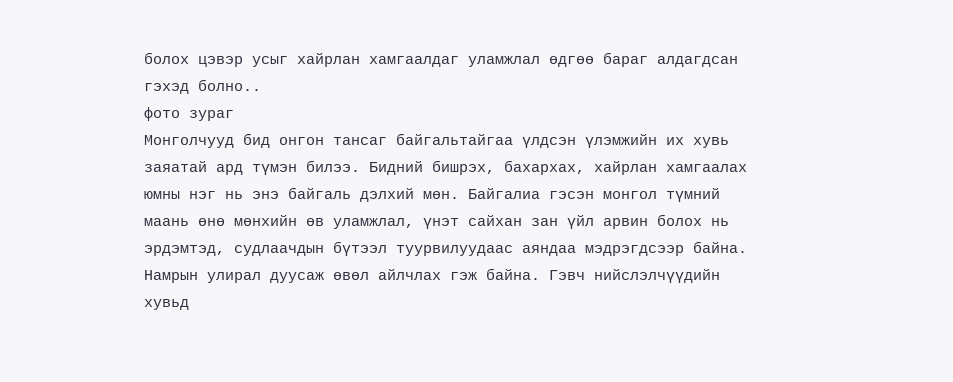болох цэвэр усыг хайрлан хамгаалдаг уламжлал өдгөө бараг алдагдсан гэхэд болно..
фото зураг
Монголчууд бид онгон тансаг байгальтайгаа үлдсэн үлэмжийн их хувь заяатай ард түмэн билээ. Бидний бишрэх, бахархах, хайрлан хамгаалах юмны нэг нь энэ байгаль дэлхий мөн. Байгалиа гэсэн монгол түмний маань өнө мөнхийн өв уламжлал, үнэт сайхан зан үйл арвин болох нь эрдэмтэд, судлаачдын бүтээл туурвилуудаас аяндаа мэдрэгдсээр байна.
Намрын улирал дуусаж өвөл айлчлах гэж байна. Гэвч нийслэлчүүдийн хувьд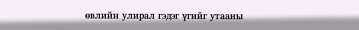өвлийн улирал гэдэг үгийг утааны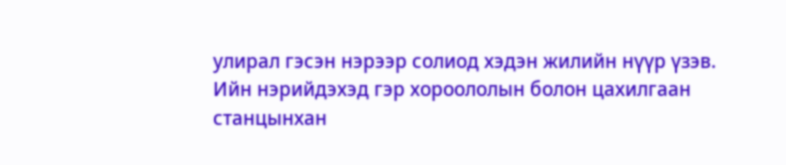улирал гэсэн нэрээр солиод хэдэн жилийн нүүр үзэв. Ийн нэрийдэхэд гэр хороололын болон цахилгаан станцынхан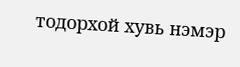тодорхой хувь нэмэр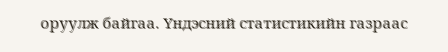оруулж байгаа. Үндэсний статистикийн газраас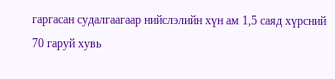гаргасан судалгаагаар нийслэлийн хүн ам 1,5 саяд хүрсний 70 гаруй хувь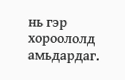нь гэр хороололд амьдардаг.